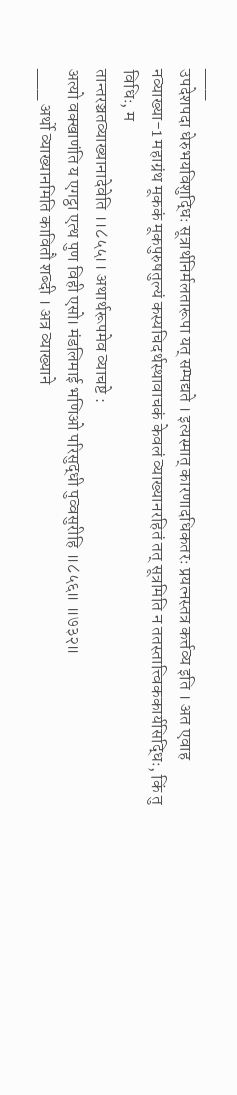___
उपदेशपदा धेरुभयविशुद्धिः सूत्रार्थनिर्मलतारूपा यत् सम्पद्यते । इत्यस्मात् कारणादधिकतरः प्रयत्नस्तत्र कर्त्तव्य इति । अत एवाह नव्याख्या-1 महाग्रंथ मूककं मूकपुरुषतुल्यं कस्यचिदर्थस्थावाचकं केवलं व्याख्यानरहितं तत् सूत्रमिति न ततस्तात्त्विककार्यसिद्धिः, किं तु विधिः, म
तान्तरञ्चतव्याख्यानादेवेति ।।८५५।। अथार्थरूपमेव व्याचष्टे :
अत्यो वक्खाणंति य एगट्ठा एत्थ पुण विही एसो। मंडलिमाई भणिओ परिसुद्धी पुव्वसुरीहि ॥८५६॥ ॥७३२॥
___ अर्थो व्याख्यानमिति कावितौ शब्दी । अत्र व्याख्याने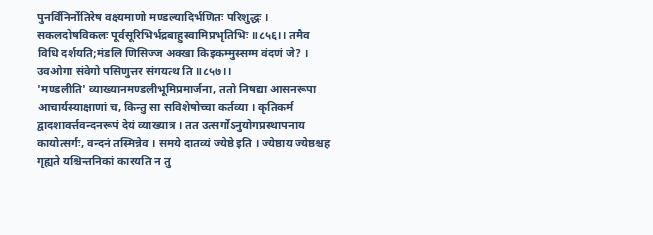पुनर्विनिर्नोतिरेष वक्ष्यमाणो मण्डल्यादिर्भणितः परिशुद्धः । सकलदोषविकलः पूर्वसूरिभिर्भद्रबाहुस्वामिप्रभृतिभिः ॥८५६।। तमैव विधि दर्शयति;मंडलि णिसिज्ज अक्खा किइकम्मुस्सग्म वंदणं जे? । उवओगा संवेगो पसिणुत्तर संगयत्थ ति ॥८५७।।
'मण्डलीति' व्याख्यानमण्डलीभूमिप्रमार्जना, ततो निषद्या आसनरूपा आचार्यस्याक्षाणां च, किन्तु सा सविशेषोच्चा कर्तव्या । कृतिकर्म द्वादशावर्त्तवन्दनरूपं देयं व्याख्यात्र । तत उत्सर्गोऽनुयोगप्रस्थापनाय कायोत्सर्गः, वन्दनं तस्मिन्नेव । समये दातव्यं ज्येष्ठे इति । ज्येष्ठाय ज्येष्ठश्चह गृह्यते यश्चिन्तनिकां कारयति न तु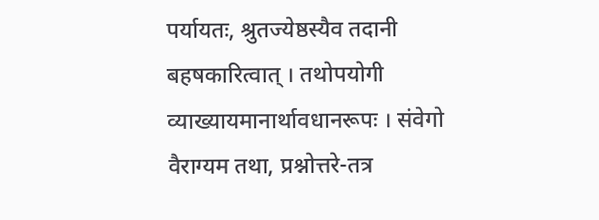पर्यायतः, श्रुतज्येष्ठस्यैव तदानी बहषकारित्वात् । तथोपयोगी व्याख्यायमानार्थावधानरूपः । संवेगो वैराग्यम तथा, प्रश्नोत्तरे-तत्र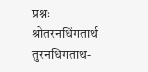प्रश्नः श्रोतरनधिंगतार्थ
तुरनधिगताथ-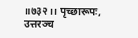॥७३२।। पृच्छारूपः, उत्तरञ्च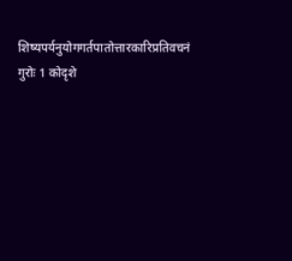शिष्यपर्यनुयोगगर्तपातोत्तारकारिप्रतिवचनं गुरोः 1 कोदृशे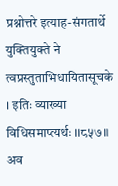प्रश्नोत्तरे इत्याह-संगतार्थे युक्तियुक्ते ने त्वप्रस्तुताभिधायितासूचके । इतिः व्याख्या विधिसमाप्त्यर्थः ।।८५७॥ अव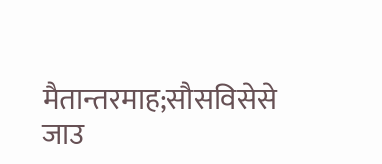मैतान्तरमाह;सौसविसेसे जाउ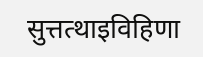सुत्तत्थाइविहिणा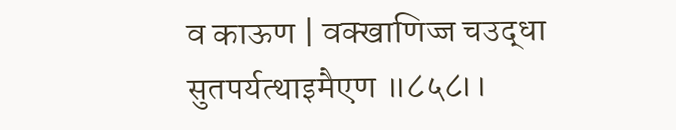व काऊण | वक्खाणिज्ज चउद्धा सुतपर्यत्थाइमैएण ॥८५८।।